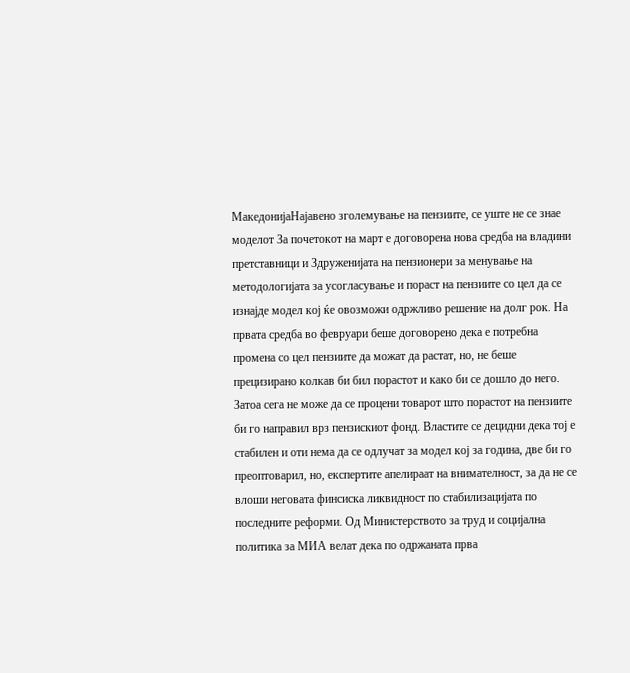МакедонијаНајавено зголемување на пензиите, се уште не се знае моделот За почетокот на март е договорена нова средба на владини претставници и Здруженијата на пензионери за менување на методологијата за усогласување и пораст на пензиите со цел да се изнајде модел кој ќе овозможи одржливо решение на долг рок. На првата средба во февруари беше договорено дека е потребна промена со цел пензиите да можат да растат, но, не беше прецизирано колкав би бил порастот и како би се дошло до него. Затоа сега не може да се процени товарот што порастот на пензиите би го направил врз пензискиот фонд. Властите се децидни дека тој е стабилен и оти нема да се одлучат за модел кој за година, две би го преоптоварил, но, експертите апелираат на внимателност, за да не се влоши неговата финсиска ликвидност по стабилизацијата по последните реформи. Од Министерството за труд и социјална политика за МИА велат дека по одржаната прва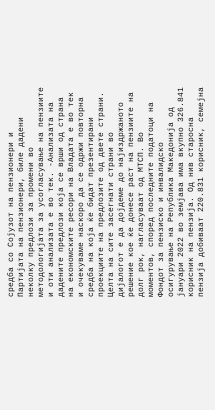средба со Сојузот на пензионери и Партијата на пензионери, биле дадени неколку предлози за промени во методологијата за усогласување на пензиите и оти анализата е во тек. -Анализата на дадените предлози која се врши од страна на економските ресори на Владата е во тек и очекуваме наскоро да се одржи повторна средба на која ќе бидат презентирани проекциите на предлозите од двете страни. Целта на сите засегнати страни во дијалогот е да дојдеме до најиздржаното решение кое ќе донесе раст на пензиите на долг рок, нагласуваат од МТСП. Во моментов, според последните податоци на Фондот за пензиско и инвалидско осигурување на Република Македонија од јануари 2022 во земјава има вкупно 326.841 корисник на пензија. Од нив старосна пензија добиваат 220.831 корисник, семејна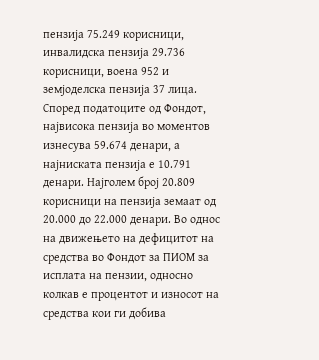пензија 75.249 корисници, инвалидска пензија 29.736 корисници, воена 952 и земјоделска пензија 37 лица. Според податоците од Фондот, највисока пензија во моментов изнесува 59.674 денари, а најниската пензија е 10.791 денари. Најголем број 20.809 корисници на пензија земаат од 20.000 до 22.000 денари. Во однос на движењето на дефицитот на средства во Фондот за ПИОМ за исплата на пензии, односно колкав е процентот и износот на средства кои ги добива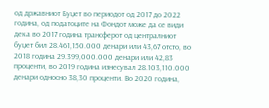од државниот Буџет во периодот од 2017 до 2022 година, од податоците на Фондот може да се види дека во 2017 година трансферот од централниот буџет бил 28.461,150.000 денари или 43,67 отсто, во 2018 година 29.399,000.000 денари или 42,83 проценти, во 2019 година изнесувал 28.103,110.000 денари односно 38,30 проценти. Во 2020 година,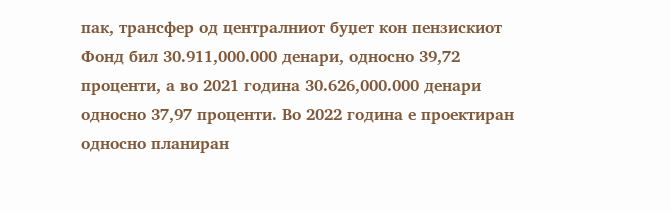пак, трансфер од централниот буџет кон пензискиот Фонд бил 30.911,000.000 денари, односно 39,72 проценти, а во 2021 година 30.626,000.000 денари односно 37,97 проценти. Во 2022 година е проектиран односно планиран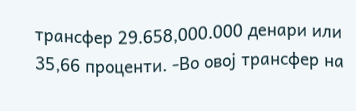трансфер 29.658,000.000 денари или 35,66 проценти. -Во овој трансфер на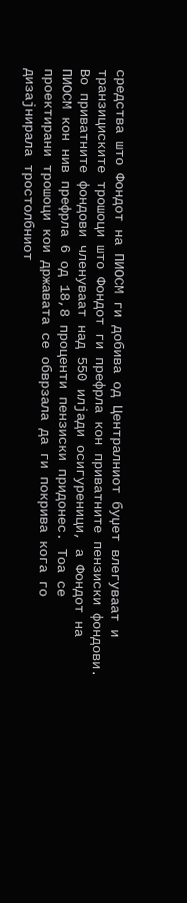средства што Фондот на ПИОСМ ги добива од Централниот буџет влегуваат и транзициските трошоци што Фондот ги префрла кон приватните пензиски фондови. Во приватните фондови членуваат над 550 илјади осигуреници, а Фондот на ПИОСМ кон нив префрла 6 од 18,8 проценти пензиски придонес. Тоа се проектирани трошоци кои државата се обврзала да ги покрива кога го дизајнирала тростолбниот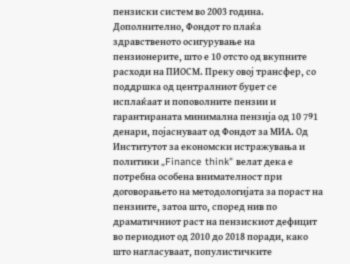пензиски систем во 2003 година. Дополнително, Фондот го плаќа здравственото осигурување на пензионерите, што е 10 отсто од вкупните расходи на ПИОСМ. Преку овој трансфер, со поддршка од централниот буџет се исплаќаат и поповолните пензии и гарантираната минимална пензија од 10 791 денари, појаснуваат од Фондот за МИА. Од Институтот за економски истражувања и политики „Finance think" велат дека е потребна особена внимателност при договорањето на методологијата за пораст на пензиите, затоа што, според нив по драматичниот раст на пензискиот дефицит во периодиот од 2010 до 2018 поради, како што нагласуваат, популистичките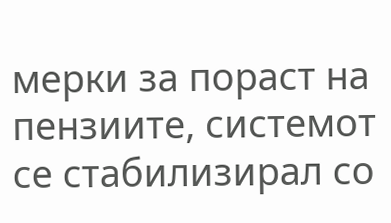мерки за пораст на пензиите, системот се стабилизирал со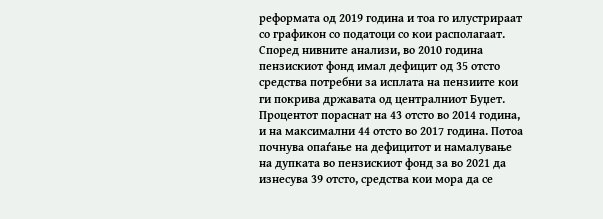реформата од 2019 година и тоа го илустрираат со графикон со податоци со кои располагаат. Според нивните анализи, во 2010 година пензискиот фонд имал дефицит од 35 отсто средства потребни за исплата на пензиите кои ги покрива државата од централниот Буџет. Процентот пораснат на 43 отсто во 2014 година, и на максимални 44 отсто во 2017 година. Потоа почнува опаѓање на дефицитот и намалување на дупката во пензискиот фонд за во 2021 да изнесува 39 отсто, средства кои мора да се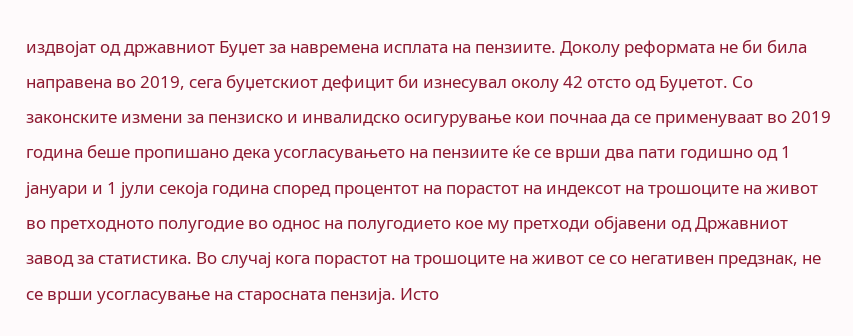издвојат од државниот Буџет за навремена исплата на пензиите. Доколу реформата не би била направена во 2019, сега буџетскиот дефицит би изнесувал околу 42 отсто од Буџетот. Со законските измени за пензиско и инвалидско осигурување кои почнаа да се применуваат во 2019 година беше пропишано дека усогласувањето на пензиите ќе се врши два пати годишно од 1 јануари и 1 јули секоја година според процентот на порастот на индексот на трошоците на живот во претходното полугодие во однос на полугодието кое му претходи објавени од Државниот завод за статистика. Во случај кога порастот на трошоците на живот се со негативен предзнак, не се врши усогласување на старосната пензија. Исто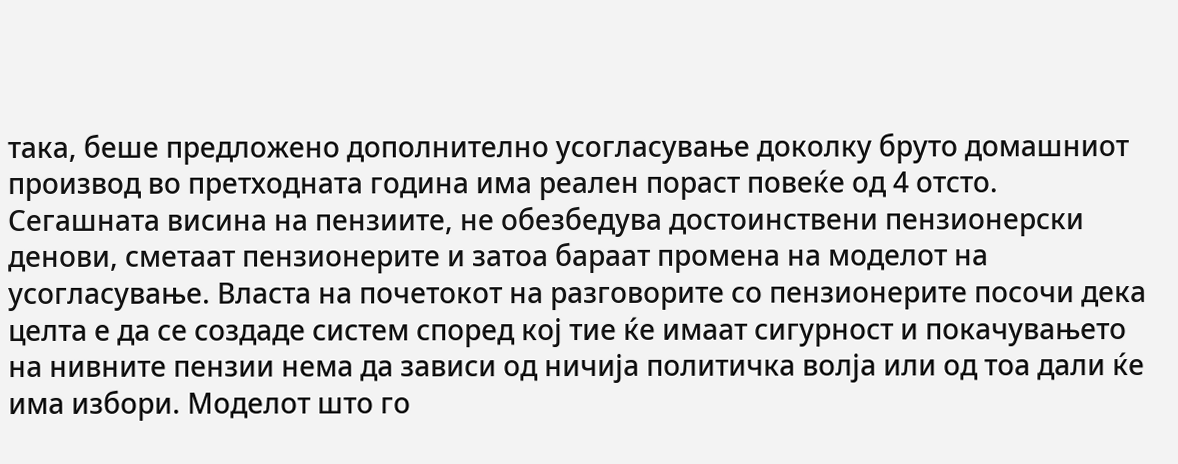така, беше предложено дополнително усогласување доколку бруто домашниот производ во претходната година има реален пораст повеќе од 4 отсто. Сегашната висина на пензиите, не обезбедува достоинствени пензионерски денови, сметаат пензионерите и затоа бараат промена на моделот на усогласување. Власта на почетокот на разговорите со пензионерите посочи дека целта е да се создаде систем според кој тие ќе имаат сигурност и покачувањето на нивните пензии нема да зависи од ничија политичка волја или од тоа дали ќе има избори. Моделот што го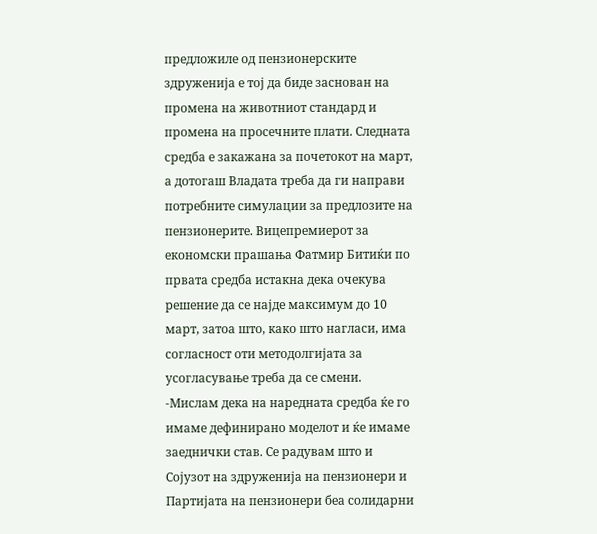предложиле од пензионерските здруженија е тој да биде заснован на промена на животниот стандард и промена на просечните плати. Следната средба е закажана за почетокот на март, а дотогаш Владата треба да ги направи потребните симулации за предлозите на пензионерите. Вицепремиерот за економски прашања Фатмир Битиќи по првата средба истакна дека очекува решение да се најде максимум до 10 март, затоа што, како што нагласи, има согласност оти методолгијата за усогласување треба да се смени. -Мислам дека на наредната средба ќе го имаме дефинирано моделот и ќе имаме заеднички став. Се радувам што и Сојузот на здруженија на пензионери и Партијата на пензионери беа солидарни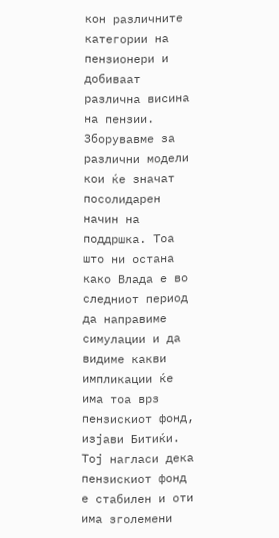кон различните категории на пензионери и добиваат различна висина на пензии. Зборувавме за различни модели кои ќе значат посолидарен начин на поддршка. Тоа што ни остана како Влада е во следниот период да направиме симулации и да видиме какви импликации ќе има тоа врз пензискиот фонд, изјави Битиќи. Тој нагласи дека пензискиот фонд е стабилен и оти има зголемени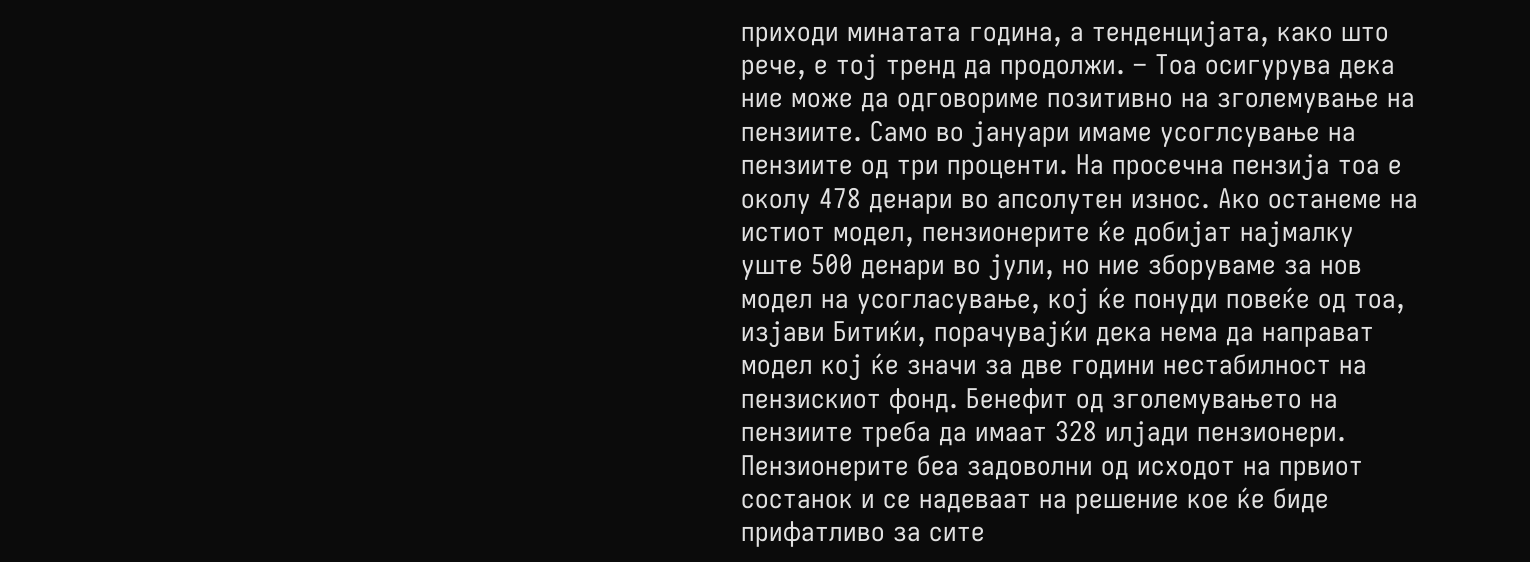приходи минатата година, а тенденцијата, како што рече, е тој тренд да продолжи. – Тоа осигурува дека ние може да одговориме позитивно на зголемување на пензиите. Само во јануари имаме усоглсување на пензиите од три проценти. На просечна пензија тоа е околу 478 денари во апсолутен износ. Ако останеме на истиот модел, пензионерите ќе добијат најмалку уште 500 денари во јули, но ние зборуваме за нов модел на усогласување, кој ќе понуди повеќе од тоа, изјави Битиќи, порачувајќи дека нема да направат модел кој ќе значи за две години нестабилност на пензискиот фонд. Бенефит од зголемувањето на пензиите треба да имаат 328 илјади пензионери. Пензионерите беа задоволни од исходот на првиот состанок и се надеваат на решение кое ќе биде прифатливо за сите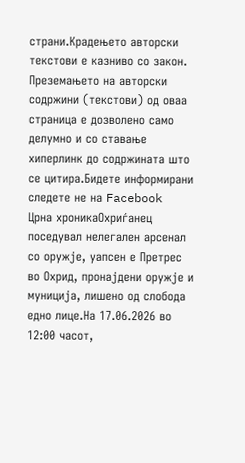страни.Крадењето авторски текстови е казниво со закон. Преземањето на авторски содржини (текстови) од оваа страница е дозволено само делумно и со ставање хиперлинк до содржината што се цитира.Бидете информирани следете не на Facebook
Црна хроникаОхриѓанец поседувал нелегален арсенал со оружје, уапсен е Претрес во Охрид, пронајдени оружје и муниција, лишено од слобода едно лице.На 17.06.2026 во 12:00 часот,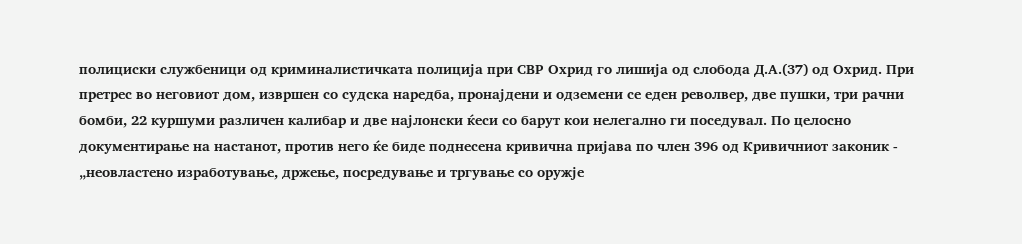полициски службеници од криминалистичката полиција при СВР Охрид го лишија од слобода Д.А.(37) од Охрид. При претрес во неговиот дом, извршен со судска наредба, пронајдени и одземени се еден револвер, две пушки, три рачни бомби, 22 куршуми различен калибар и две најлонски ќеси со барут кои нелегално ги поседувал. По целосно документирање на настанот, против него ќе биде поднесена кривична пријава по член 396 од Кривичниот законик - „неовластено изработување, држење, посредување и тргување со оружје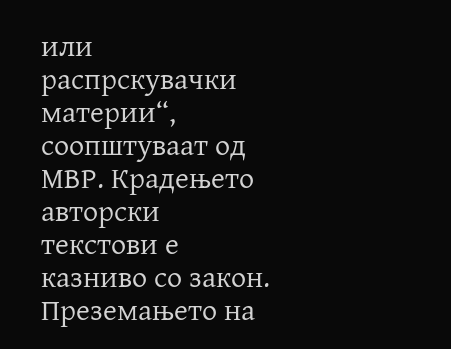или распрскувачки материи“, соопштуваат од МВР. Крадењето авторски текстови е казниво со закон. Преземањето на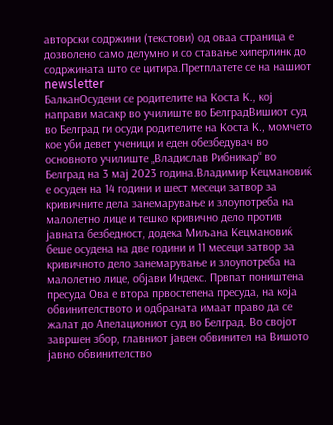авторски содржини (текстови) од оваа страница е дозволено само делумно и со ставање хиперлинк до содржината што се цитира.Претплатете се на нашиот newsletter
БалканОсудени се родителите на Коста К., кој направи масакр во училиште во БелградВишиот суд во Белград ги осуди родителите на Коста К., момчето кое уби девет ученици и еден обезбедувач во основното училиште „Владислав Рибникар“ во Белград на 3 мај 2023 година.Владимир Кецмановиќ е осуден на 14 години и шест месеци затвор за кривичните дела занемарување и злоупотреба на малолетно лице и тешко кривично дело против јавната безбедност, додека Миљана Кецмановиќ беше осудена на две години и 11 месеци затвор за кривичното дело занемарување и злоупотреба на малолетно лице, објави Индекс. Првпат поништена пресуда Ова е втора првостепена пресуда, на која обвинителството и одбраната имаат право да се жалат до Апелациониот суд во Белград. Во својот завршен збор, главниот јавен обвинител на Вишото јавно обвинителство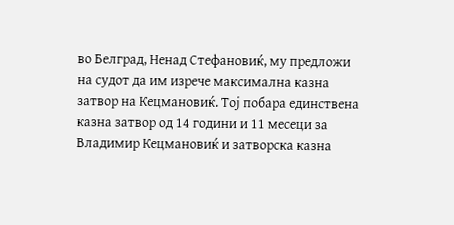во Белград, Ненад Стефановиќ, му предложи на судот да им изрече максимална казна затвор на Кецмановиќ. Тој побара единствена казна затвор од 14 години и 11 месеци за Владимир Кецмановиќ и затворска казна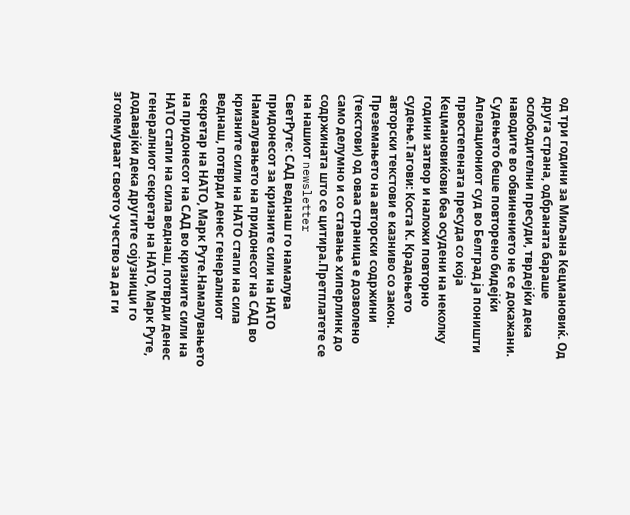од три години за Миљана Кецмановиќ. Од друга страна, одбраната бараше ослободителни пресуди, тврдејќи дека наводите во обвинението не се докажани. Судењето беше повторено бидејќи Апелациониот суд во Белград ја поништи првостепената пресуда со која Кецмановиќови беа осудени на неколку години затвор и наложи повторно судење.Тагови: Коста К. Крадењето авторски текстови е казниво со закон. Преземањето на авторски содржини (текстови) од оваа страница е дозволено само делумно и со ставање хиперлинк до содржината што се цитира.Претплатете се на нашиот newsletter
СветРуте: САД веднаш го намалува придонесот за кризните сили на НАТО Намалувањето на придонесот на САД во кризните сили на НАТО стапи на сила веднаш, потврди денес генералниот секретар на НАТО, Марк Руте.Намалувањето на придонесот на САД во кризните сили на НАТО стапи на сила веднаш, потврди денес генералниот секретар на НАТО, Марк Руте, додавајќи дека другите сојузници го зголемуваат своето учество за да ги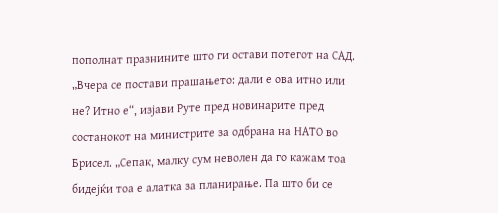пополнат празнините што ги остави потегот на САД. „Вчера се постави прашањето: дали е ова итно или не? Итно е“, изјави Руте пред новинарите пред состанокот на министрите за одбрана на НАТО во Брисел. „Сепак, малку сум неволен да го кажам тоа бидејќи тоа е алатка за планирање. Па што би се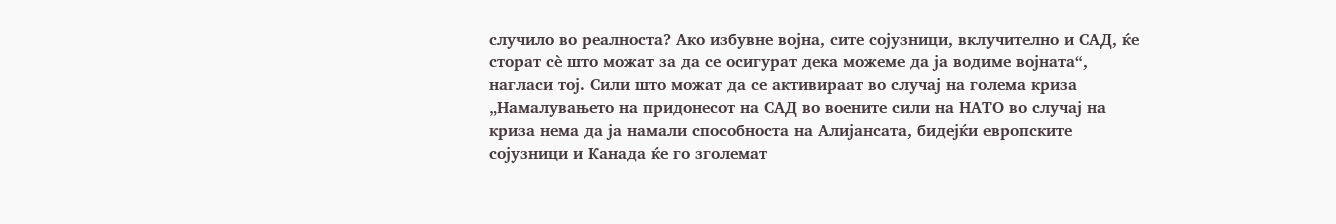случило во реалноста? Ако избувне војна, сите сојузници, вклучително и САД, ќе сторат сè што можат за да се осигурат дека можеме да ја водиме војната“, нагласи тој. Сили што можат да се активираат во случај на голема криза „Намалувањето на придонесот на САД во воените сили на НАТО во случај на криза нема да ја намали способноста на Алијансата, бидејќи европските сојузници и Канада ќе го зголемат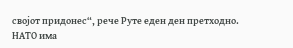својот придонес“, рече Руте еден ден претходно. НАТО има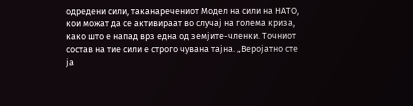одредени сили, таканаречениот Модел на сили на НАТО, кои можат да се активираат во случај на голема криза, како што е напад врз една од земјите-членки. Точниот состав на тие сили е строго чувана тајна. „Веројатно сте ја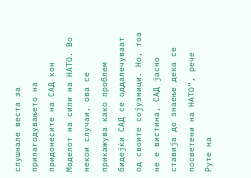слушнале веста за прилагодувањето на придонесите на САД кон Моделот на сили на НАТО. Во некои случаи, ова се прикажува како проблем бидејќи САД се оддалечуваат од своите сојузници. Но, тоа не е вистина, САД јасно ставија до знаење дека се посветени на НАТО“, рече Руте на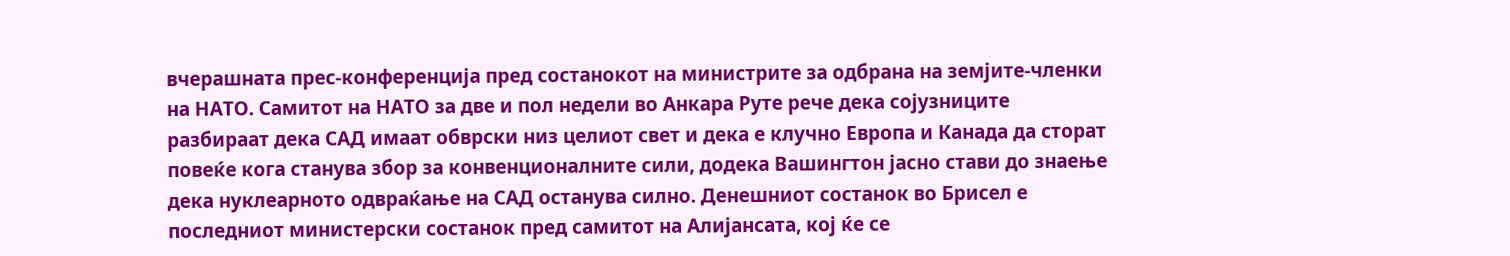вчерашната прес-конференција пред состанокот на министрите за одбрана на земјите-членки на НАТО. Самитот на НАТО за две и пол недели во Анкара Руте рече дека сојузниците разбираат дека САД имаат обврски низ целиот свет и дека е клучно Европа и Канада да сторат повеќе кога станува збор за конвенционалните сили, додека Вашингтон јасно стави до знаење дека нуклеарното одвраќање на САД останува силно. Денешниот состанок во Брисел е последниот министерски состанок пред самитот на Алијансата, кој ќе се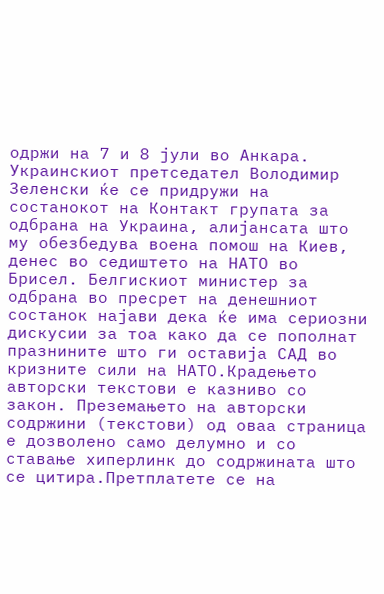одржи на 7 и 8 јули во Анкара. Украинскиот претседател Володимир Зеленски ќе се придружи на состанокот на Контакт групата за одбрана на Украина, алијансата што му обезбедува воена помош на Киев, денес во седиштето на НАТО во Брисел. Белгискиот министер за одбрана во пресрет на денешниот состанок најави дека ќе има сериозни дискусии за тоа како да се пополнат празнините што ги оставија САД во кризните сили на НАТО.Крадењето авторски текстови е казниво со закон. Преземањето на авторски содржини (текстови) од оваа страница е дозволено само делумно и со ставање хиперлинк до содржината што се цитира.Претплатете се на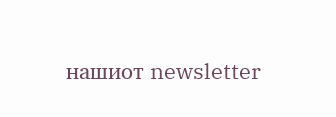нашиот newsletter